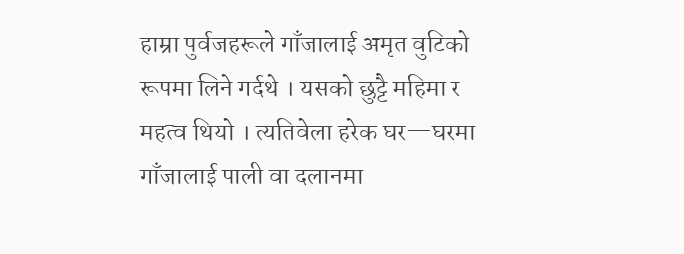हाम्रा पुर्वजहरूले गाँजालाई अमृत वुटिको रूपमा लिने गर्दथे । यसको छुट्टै महिमा र महत्व थियो । त्यतिवेला हरेक घर—घरमा गाँजालाई पाली वा दलानमा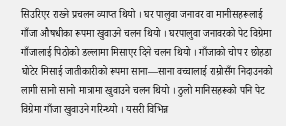सिउरिएर राख्ने प्रचलन व्याप्त थियो । घर पालुवा जनावर वा मानीसहरूलाई गाँजा औषधीका रूपमा खुवाउने चलन थियो । घरपालुवा जनावरको पेट विग्रेमा गाँजालाई पिठोको डल्लामा मिसाएर दिने चलन थियो । गाँजाको चोप र छोहडा घोटेर मिसाई जातीकारीको रूपमा साना—साना वच्चालाई राम्रोसँग निदाउनको लागी सानो सानो मात्रामा खुवाउने चलन थियो । ठुलो मानिसहरूको पनि पेट विग्रेमा गाँजा खुवाउने गरिन्थ्यो । यसरी विभिन्न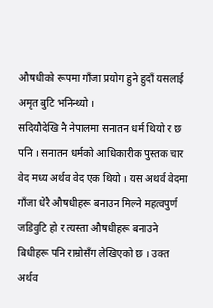औषधीको रूपमा गाँजा प्रयोग हुने हुदाँ यसलाई अमृत बुटि भनिन्थ्यो ।
सदियौदेखि नै नेपालमा सनातन धर्म थियो र छ पनि । सनातन धर्मको आधिकारीक पुस्तक चार वेद मध्य अर्थव वेद एक थियो । यस अथर्व वेदमा गाँजा धेरै औषधीहरू बनाउन मिल्ने महत्वपुर्ण जडिवुटि हो र त्यस्ता औषधीहरू बनाउने बिधीहरू पनि राम्रोसँग लेखिएको छ । उक्त अर्थव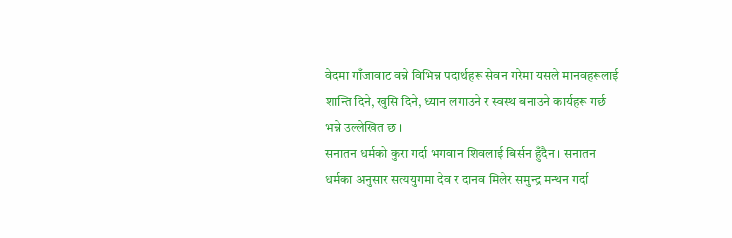वेदमा गाँजावाट वन्ने विभिन्न पदार्थहरू सेवन गरेमा यसले मानवहरूलाई शान्ति दिने, खुसि दिने, ध्यान लगाउने र स्वस्थ बनाउने कार्यहरू गर्छ भन्ने उल्लेखित छ ।
सनातन धर्मको कुरा गर्दा भगवान शिवलाई बिर्सन हुँदैन । सनातन धर्मका अनुसार सत्ययुगमा देव र दानव मिलेर समुन्द्र मन्थन गर्दा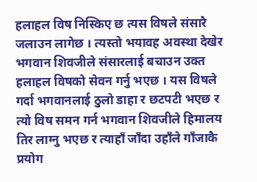हलाहल विष निस्किए छ त्यस विषले संसारै जलाउन लागेछ । त्यस्तो भयावह अवस्था देखेर भगवान शिवजीले संसारलाई बचाउन उक्त हलाहल विषको सेवन गर्नु भएछ । यस विषले गर्दा भगवानलाई ठुलो डाहा र छटपटी भएछ र त्यो विष समन गर्न भगवान शिवजीले हिमालय तिर लाग्नु भएछ र त्याहाँ जाँदा उहाँले गाँजाकै प्रयोग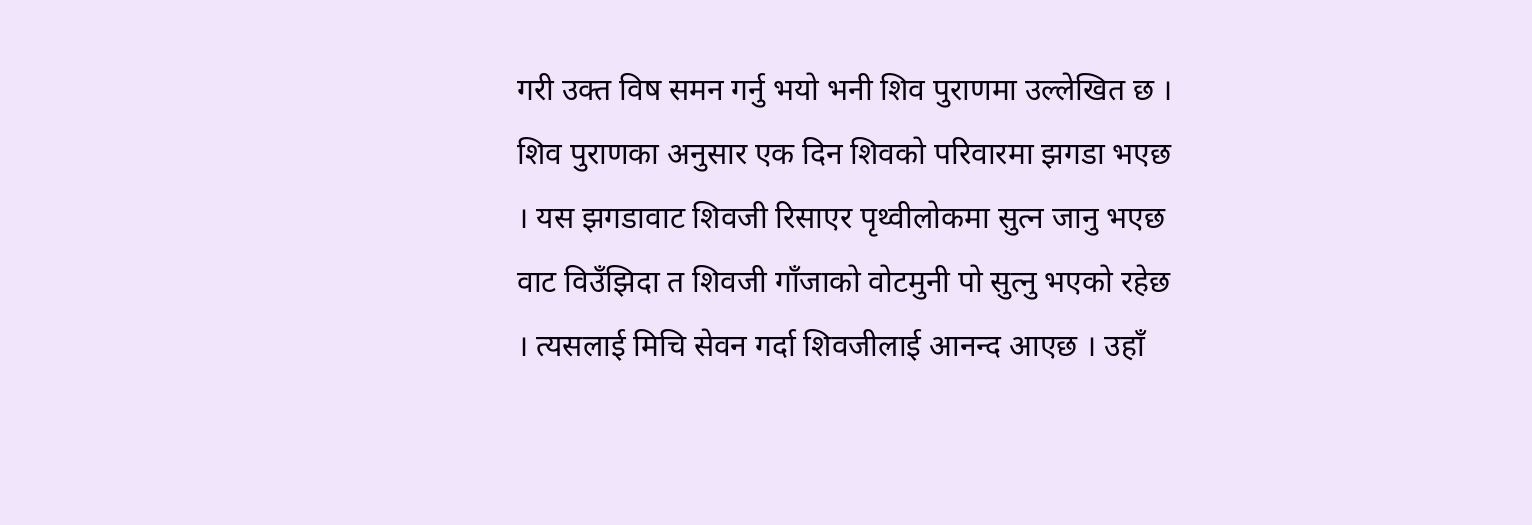गरी उक्त विष समन गर्नु भयो भनी शिव पुराणमा उल्लेखित छ ।
शिव पुराणका अनुसार एक दिन शिवको परिवारमा झगडा भएछ । यस झगडावाट शिवजी रिसाएर पृथ्वीलोकमा सुत्न जानु भएछ वाट विउँझिदा त शिवजी गाँजाको वोटमुनी पो सुत्नु भएको रहेछ । त्यसलाई मिचि सेवन गर्दा शिवजीलाई आनन्द आएछ । उहाँ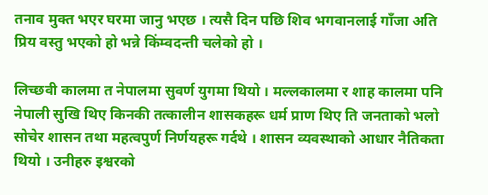तनाव मुक्त भएर घरमा जानु भएछ । त्यसै दिन पछि शिव भगवानलाई गाँजा अति प्रिय वस्तु भएको हो भन्ने किंम्वदन्ती चलेको हो ।

लिच्छवी कालमा त नेपालमा सुवर्ण युगमा थियो । मल्लकालमा र शाह कालमा पनि नेपाली सुखि थिए किनकी तत्कालीन शासकहरू धर्म प्राण थिए ति जनताको भलो सोचेर शासन तथा महत्वपुर्ण निर्णयहरू गर्दथे । शासन व्यवस्थाको आधार नैतिकता थियो । उनीहरु इश्वरको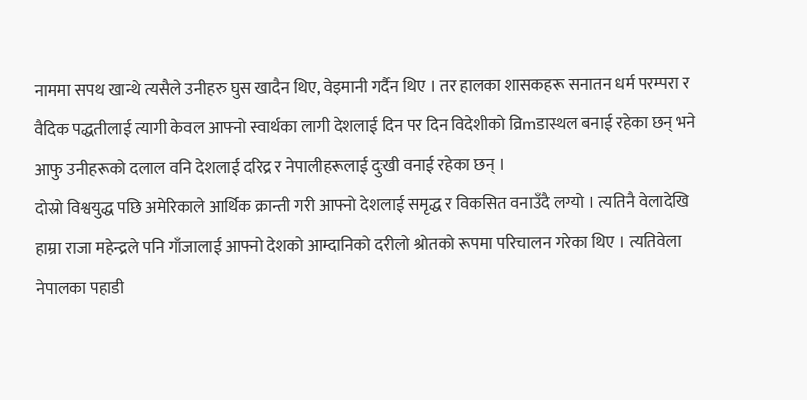नाममा सपथ खान्थे त्यसैले उनीहरु घुस खादैन थिए, वेइमानी गर्दैन थिए । तर हालका शासकहरू सनातन धर्म परम्परा र वैदिक पद्धतीलाई त्यागी केवल आफ्नो स्वार्थका लागी देशलाई दिन पर दिन विदेशीको व्रिmडास्थल बनाई रहेका छन् भने आफु उनीहरूको दलाल वनि देशलाई दरिद्र र नेपालीहरूलाई दुःखी वनाई रहेका छन् ।
दोस्रो विश्वयुद्ध पछि अमेरिकाले आर्थिक क्रान्ती गरी आफ्नो देशलाई समृद्ध र विकसित वनाउँदै लग्यो । त्यतिनै वेलादेखि हाम्रा राजा महेन्द्रले पनि गाँजालाई आफ्नो देशको आम्दानिको दरीलो श्रोतको रूपमा परिचालन गरेका थिए । त्यतिवेला नेपालका पहाडी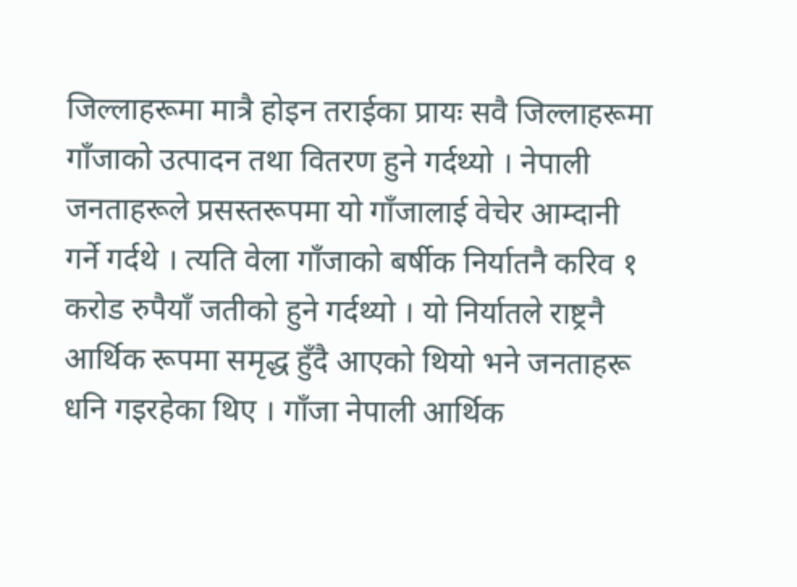जिल्लाहरूमा मात्रै होइन तराईका प्रायः सवै जिल्लाहरूमा गाँजाको उत्पादन तथा वितरण हुने गर्दथ्यो । नेपाली जनताहरूले प्रसस्तरूपमा यो गाँजालाई वेचेर आम्दानी गर्ने गर्दथे । त्यति वेला गाँजाको बर्षीक निर्यातनै करिव १ करोड रुपैयाँ जतीको हुने गर्दथ्यो । यो निर्यातले राष्ट्रनै आर्थिक रूपमा समृद्ध हुँदै आएको थियो भने जनताहरू धनि गइरहेका थिए । गाँजा नेपाली आर्थिक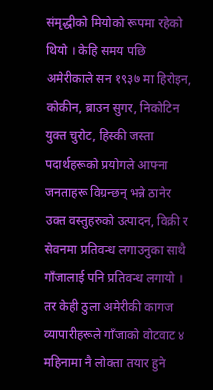संमृद्धीको मियोको रूपमा रहेको थियो । केहि समय पछि अमेरीकाले सन १९३७ मा हिरोइन, कोकीन, ब्राउन सुगर, निकोटिन युक्त चुरोट, हिस्की जस्ता पदार्थहरूको प्रयोगले आफ्ना जनताहरू विग्रन्छन् भन्ने ठानेर उक्त वस्तुहरुको उत्पादन, विक्री र सेवनमा प्रतिवन्ध लगाउनुका साथै गाँजालाई पनि प्रतिवन्ध लगायो । तर केही ठुला अमेरीकी कागज व्यापारीहरूले गाँजाको वोटवाट ४ महिनामा नै लोक्ता तयार हुने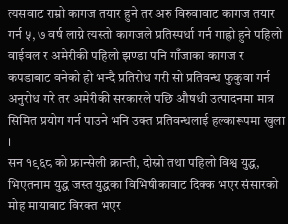त्यसवाट राम्रो कागज तयार हुने तर अरु विरुवावाट कागज तयार गर्न ५, ७ वर्ष लाग्ने त्यस्तो कागजले प्रतिस्पर्धा गर्न गाह्रो हुने पहिलो वाईवल र अमेरीकी पहिलो झण्डा पनि गाँजाका कागज र कपडाबाट वनेको हो भन्दै प्रतिरोध गरी सो प्रतिवन्ध फुकुवा गर्न अनुरोध गरे तर अमेरीकी सरकारले पछि औषधी उत्पादनमा मात्र सिमित प्रयोग गर्न पाउने भनि उक्त प्रतिवन्धलाई हल्कारूपमा खुला ।
सन १९६८ को फ्रान्सेली क्रान्ती, दोस्रो तथा पहिलो विश्व युद्ध, भिएतनाम युद्ध जस्त युद्धका विभिषीकावाट दिक्क भएर संसारको मोह मायाबाट विरक्त भएर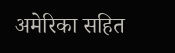अमेरिका सहित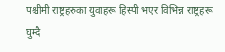पश्चीमी राष्ट्रहरुका युवाहरू हिस्पी भएर विभिन्न राष्ट्रहरू घुम्दै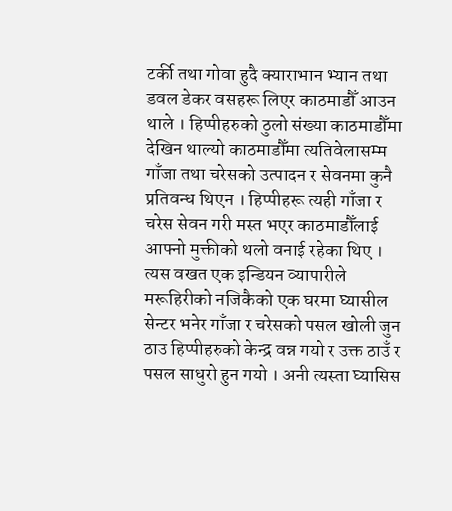टर्की तथा गोवा हुदै क्याराभान भ्यान तथा डवल डेकर वसहरू लिएर काठमाडौँ आउन थाले । हिप्पीहरुको ठुलो संख्या काठमाडौँमा देखिन थाल्यो काठमाडौँमा त्यतिवेलासम्म गाँजा तथा चरेसको उत्पादन र सेवनमा कुनै प्रतिवन्ध थिएन । हिप्पीहरू त्यही गाँजा र चरेस सेवन गरी मस्त भएर काठमाडौँलाई आफ्नो मुक्तीको थलो वनाई रहेका थिए । त्यस वखत एक इन्डियन व्यापारीले मरूहिरीको नजिकैको एक घरमा घ्यासील सेन्टर भनेर गाँजा र चरेसको पसल खोली जुन ठाउ हिप्पीहरुको केन्द्र वन्न गयो र उक्त ठाउँ र पसल साधुरो हुन गयो । अनी त्यस्ता घ्यासिस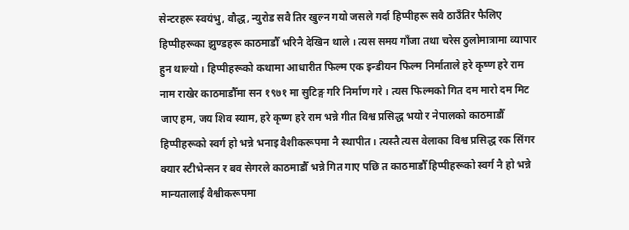सेन्टरहरू स्वयंभु, वौद्ध, न्युरोड सवै तिर खुल्न गयो जसले गर्दा हिप्पीहरू सवै ठाउँतिर फैलिए हिप्पीहरूका झुण्डहरू काठमाडौँ भरिनै देखिन थाले । त्यस समय गाँजा तथा चरेस ठुलोमात्रामा व्यापार हुन थाल्यो । हिप्पीहरूको कथामा आधारीत फिल्म एक इन्डीयन फिल्म निर्माताले हरे कृष्ण हरे राम नाम राखेर काठमाडौँमा सन १९७१ मा सुटिङ्ग गरि निर्माण गरे । त्यस फिल्मको गित दम मारो दम मिट जाए हम, जय शिव स्याम, हरे कृष्ण हरे राम भन्ने गीत विश्व प्रसिद्ध भयो र नेपालको काठमाडौँ हिप्पीहरूको स्वर्ग हो भन्ने भनाइ वैशीकरूपमा नै स्थापीत । त्यस्तै त्यस वेलाका विश्व प्रसिद्ध रक सिंगर क्यार स्टीभेन्सन र बव सेगरले काठमाडौँ भन्ने गित गाए पछि त काठमाडौँ हिप्पीहरूको स्वर्ग नै हो भन्ने मान्यतालाई वैश्वीकरूपमा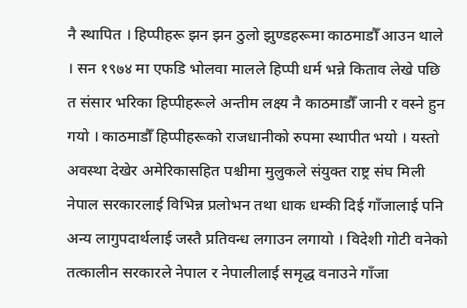नै स्थापित । हिप्पीहरू झन झन ठुलो झुण्डहरूमा काठमाडौँ आउन थाले । सन १९७४ मा एफडि भोलवा मालले हिप्पी धर्म भन्ने किताव लेखे पछि त संसार भरिका हिप्पीहरूले अन्तीम लक्ष्य नै काठमाडौँ जानी र वस्ने हुन गयो । काठमाडौँ हिप्पीहरूको राजधानीको रुपमा स्थापीत भयो । यस्तो अवस्था देखेर अमेरिकासहित पश्चीमा मुलुकले संयुक्त राष्ट्र संघ मिली नेपाल सरकारलाई विभिन्न प्रलोभन तथा धाक धम्की दिई गाँजालाई पनि अन्य लागुपदार्थलाई जस्तै प्रतिवन्ध लगाउन लगायो । विदेशी गोटी वनेको तत्कालीन सरकारले नेपाल र नेपालीलाई समृद्ध वनाउने गाँजा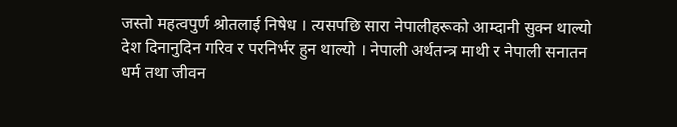जस्तो महत्वपुर्ण श्रोतलाई निषेध । त्यसपछि सारा नेपालीहरूको आम्दानी सुक्न थाल्यो देश दिनानुदिन गरिव र परनिर्भर हुन थाल्यो । नेपाली अर्थतन्त्र माथी र नेपाली सनातन धर्म तथा जीवन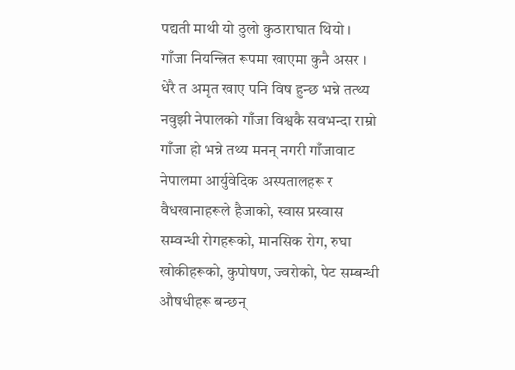पद्यती माथी यो ठुलो कुठाराघात थियो ।
गाँजा नियन्त्रित रूपमा खाएमा कुनै असर । धेरै त अमृत खाए पनि विष हुन्छ भन्ने तत्थ्य नवुझी नेपालको गाँजा विश्वकै सवभन्दा राम्रो गाँजा हो भन्ने तथ्य मनन् नगरी गाँजावाट नेपालमा आर्युवेदिक अस्पतालहरू र वैधखानाहरूले हैजाको, स्वास प्रस्वास सम्वन्धी रोगहरूको, मानसिक रोग, रुघा खोकीहरूको, कुपोषण, ज्वरोको, पेट सम्बन्धी औषधीहरू बन्छन्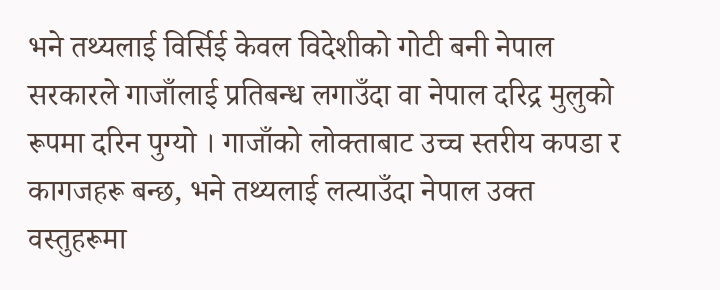भने तथ्यलाई विर्सिई केवल विदेशीको गोटी बनी नेपाल सरकारले गाजाँलाई प्रतिबन्ध लगाउँदा वा नेपाल दरिद्र मुलुको रूपमा दरिन पुग्यो । गाजाँको लोक्ताबाट उच्च स्तरीय कपडा र कागजहरू बन्छ, भने तथ्यलाई लत्याउँदा नेपाल उक्त वस्तुहरूमा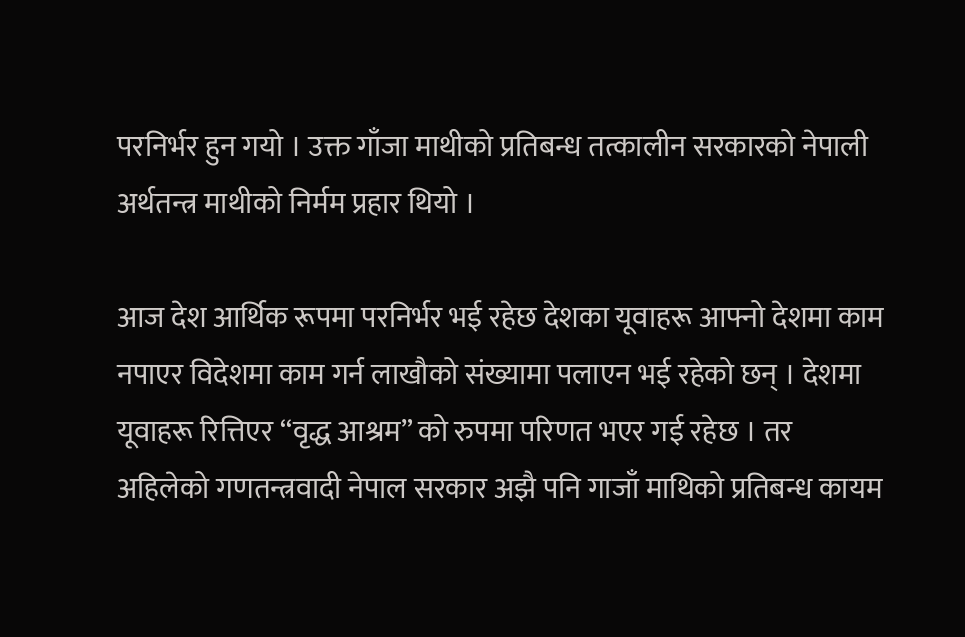परनिर्भर हुन गयो । उक्त गाँजा माथीको प्रतिबन्ध तत्कालीन सरकारको नेपाली अर्थतन्त्र माथीको निर्मम प्रहार थियो ।

आज देश आर्थिक रूपमा परनिर्भर भई रहेछ देशका यूवाहरू आफ्नो देशमा काम नपाएर विदेशमा काम गर्न लाखौको संख्यामा पलाएन भई रहेको छन् । देशमा यूवाहरू रित्तिएर ‘‘वृद्ध आश्रम” को रुपमा परिणत भएर गई रहेछ । तर अहिलेको गणतन्त्रवादी नेपाल सरकार अझै पनि गाजाँ माथिको प्रतिबन्ध कायम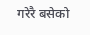गरेरै बसेको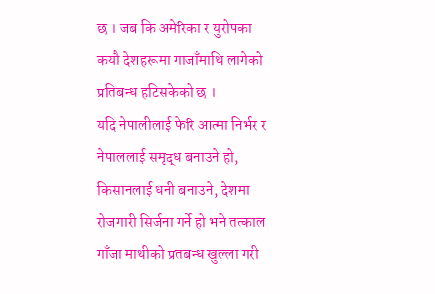छ । जब कि अमेरिका र युरोपका कयौ देशहरूमा गाजाँमाथि लागेको प्रतिबन्ध हटिसकेको छ ।
यदि नेपालीलाई फेरि आत्मा निर्भर र नेपाललाई समृद्ध बनाउने हो, किसानलाई धनी बनाउने, देशमा रोजगारी सिर्जना गर्ने हो भने तत्काल गाँजा माथीको प्रतबन्ध खुल्ला गरी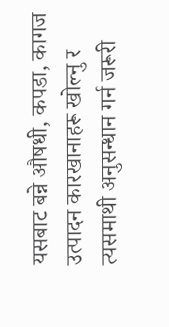यसबाट बन्ने औषधी, कपडा, कागज उत्पादन कारखानाहरू खोल्नु र त्यसमाथी अनुसन्धान गर्न जरूरी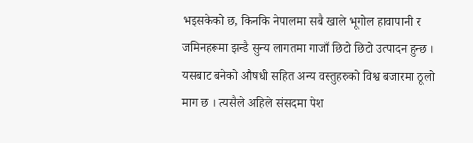भइसकेको छ, किनकि नेपालमा सबै खाले भूगोल हावापानी र जमिनहरूमा झन्डै सुन्य लागतमा गाजाँ छिटो छिटो उत्पादन हुन्छ । यसबाट बनेको औषधी सहित अन्य वस्तुहरुको विश्व बजारमा ठूलो माग छ । त्यसैले अहिले संसदमा पेश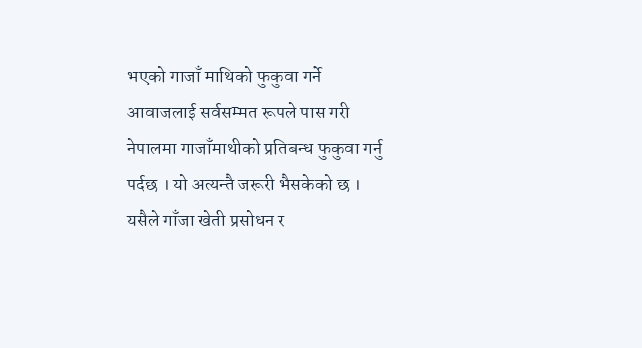भएको गाजाँ माथिको फुकुवा गर्ने आवाजलाई सर्वसम्मत रूपले पास गरी नेपालमा गाजाँमाथीको प्रतिबन्ध फुकुवा गर्नु पर्दछ । यो अत्यन्तै जरूरी भैसकेको छ । यसैले गाँजा खेती प्रसोधन र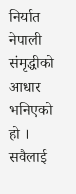निर्यात नेपाली संमृद्धीको आधार भनिएको हो । सवैलाई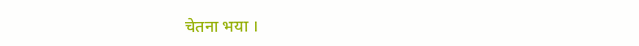चेतना भया ।